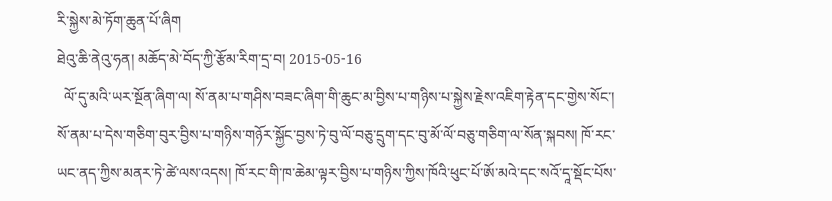རི་སྐྱེས་མེ་ཏོག་ཆུན་པོ་ཞིག
ཐེའུ་ཆི་ནེའུ་ཧན། མཆོད་མེ་བོད་ཀྱི་རྩོམ་རིག་དྲ་བ། 2015-05-16
  ལོ་དུ་མའི་ཡར་སྔོན་ཞིག་ལ། སོ་ནམ་པ་གཤིས་བཟང་ཞིག་གི་ཆུང་མ་བྱིས་པ་གཉིས་པ་སྐྱེས་རྗེས་འཇིག་རྟེན་དང་གྱེས་སོང་། སོ་ནམ་པ་དེས་གཅིག་བུར་བྱིས་པ་གཉིས་གཉོར་སྐྱོང་བྱས་ཏེ་བུ་ལོ་བཅུ་དྲུག་དང་བུ་མོ་ལོ་བཅུ་གཅིག་ལ་སོན་སྐབས། ཁོ་རང་ཡང་ནད་ཀྱིས་མནར་ཏེ་ཚེ་ལས་འདས། ཁོ་རང་གི་ཁ་ཆེམ་ལྟར་བྱིས་པ་གཉིས་ཀྱིས་ཁོའི་ཕུང་པོ་ཨོ་མའེ་དང་སའོ་དཱ་སྡོང་པོས་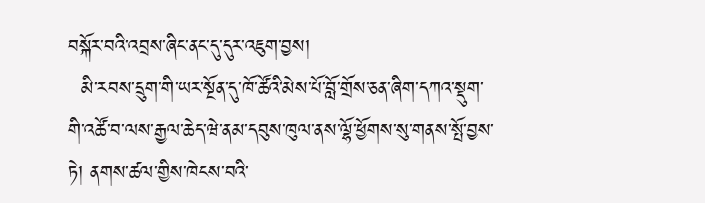བསྐོར་བའི་འབྲས་ཞིང་ནང་དུ་དུར་འཇུག་བྱས།
  མི་རབས་དྲུག་གི་ཡར་སྔོན་དུ་ཁོ་ཚོའི་མེས་པོ་བློ་གྲོས་ཅན་ཞིག་དཀའ་སྡུག་གི་འཚོ་བ་ལས་རྒྱལ་ཆེད་ཝེ་ནམ་དབུས་ཁུལ་ནས་ལྷོ་ཕྱོགས་སུ་གནས་སྤོ་བྱས་ཏེ། ནགས་ཚལ་གྱིས་ཁེངས་བའི་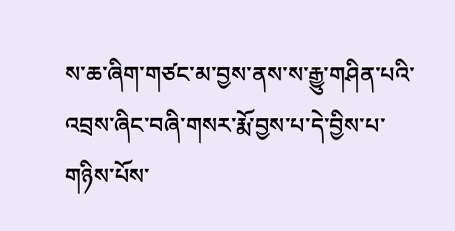ས་ཆ་ཞིག་གཙང་མ་བྱས་ནས་ས་རྒྱུ་གཤིན་པའི་འབྲས་ཞིང་བཞི་གསར་རྨོ་བྱས་པ་དེ་བྱིས་པ་གཉིས་པོས་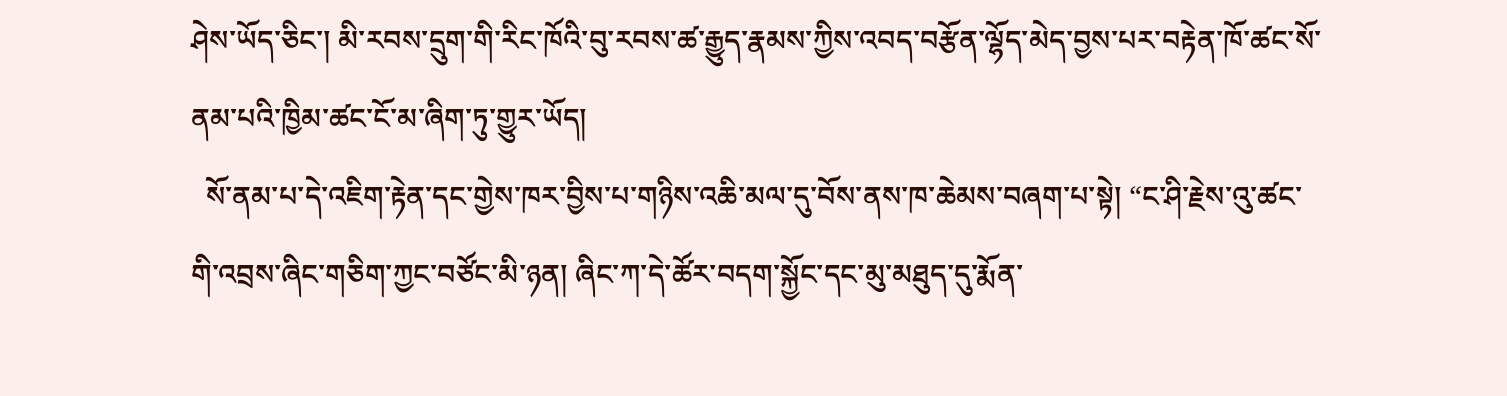ཤེས་ཡོད་ཅིང་། མི་རབས་དྲུག་གི་རིང་ཁོའི་བུ་རབས་ཚ་རྒྱུད་རྣམས་ཀྱིས་འབད་བརྩོན་ལྷོད་མེད་བྱས་པར་བརྟེན་ཁོ་ཚང་སོ་ནམ་པའི་ཁྱིམ་ཚང་ངོ་མ་ཞིག་ཏུ་གྱུར་ཡོད།
  སོ་ནམ་པ་དེ་འཇིག་རྟེན་དང་གྱེས་ཁར་བྱིས་པ་གཉིས་འཆི་མལ་དུ་བོས་ནས་ཁ་ཆེམས་བཞག་པ་སྟེ། “ང་ཤི་རྗེས་འུ་ཚང་གི་འབྲས་ཞིང་གཅིག་ཀྱང་བཙོང་མི་ཉན། ཞིང་ཀ་དེ་ཚོར་བདག་སྐྱོང་དང་མུ་མཐུད་དུ་རྨོན་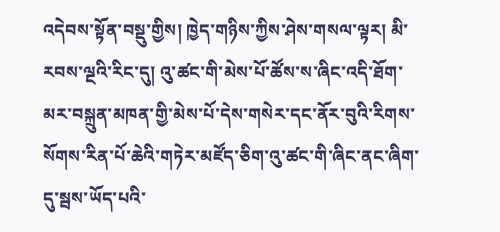འདེབས་སྟོན་བསྡུ་གྱིས། ཁྱེད་གཉིས་ཀྱིས་ཤེས་གསལ་ལྟར། མི་རབས་ལྔའི་རིང་དུ། འུ་ཚང་གི་མེས་པོ་ཚོས་ས་ཞིང་འདི་ཐོག་མར་བསྐྲུན་མཁན་གྱི་མེས་པོ་དེས་གསེར་དང་ནོར་བུའི་རིགས་སོགས་རིན་པོ་ཆེའི་གཏེར་མཛོད་ཅིག་འུ་ཚང་གི་ཞིང་ནང་ཞིག་དུ་སྦས་ཡོད་པའི་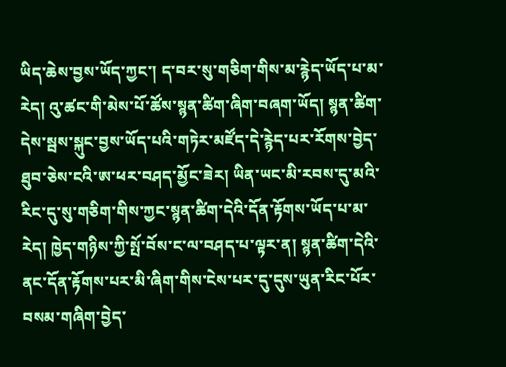ཡིད་ཆེས་བྱས་ཡོད་ཀྱང་། ད་བར་སུ་གཅིག་གིས་མ་རྙེད་ཡོད་པ་མ་རེད། འུ་ཚང་གི་མེས་པོ་ཚོས་སྙན་ཚིག་ཞིག་བཞག་ཡོད། སྙན་ཚིག་དེས་སྦས་སྐུང་བྱས་ཡོད་པའི་གཏེར་མཛོད་དེ་རྙེད་པར་རོགས་བྱེད་ཐུབ་ཅེས་ངའི་ཨ་ཕར་བཤད་མྱོང་ཟེར། ཡིན་ཡང་མི་རབས་དུ་མའི་རིང་དུ་སུ་གཅིག་གིས་ཀྱང་སྙན་ཚིག་དེའི་དོན་རྟོགས་ཡོད་པ་མ་རེད། ཁྱེད་གཉིས་ཀྱི་སྤོ་བོས་ང་ལ་བཤད་པ་ལྟར་ན། སྙན་ཚིག་དེའི་ནང་དོན་རྟོགས་པར་མི་ཞིག་གིས་ངེས་པར་དུ་དུས་ཡུན་རིང་པོར་བསམ་གཞིག་བྱེད་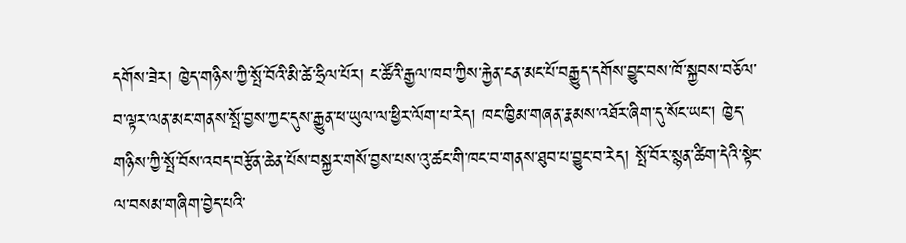དགོས་ཟེར། ཁྱེད་གཉིས་ཀྱི་སྤོ་བོའི་མི་ཚེ་ཧྲིལ་པོར། ང་ཚོའི་རྒྱལ་ཁབ་ཀྱིས་རྐྱེན་ངན་མང་པོ་བརྒྱུད་དགོས་བྱུང་བས་ཁོ་སྐྱབས་བཅོལ་བ་ལྟར་ལན་མང་གནས་སྤོ་བྱས་ཀྱང་དུས་རྒྱུན་ཕ་ཡུལ་ལ་ཕྱིར་ལོག་པ་རེད། ཁང་ཁྱིམ་གཞན་རྣམས་འཐོར་ཞིག་དུ་སོང་ཡང་། ཁྱེད་གཉིས་ཀྱི་སྤོ་བོས་འབད་བརྩོན་ཆེན་པོས་བསྐྱར་གསོ་བྱས་པས་འུ་ཚང་གི་ཁང་བ་གནས་ཐུབ་པ་བྱུང་བ་རེད། སྤོ་བོར་སྙན་ཚིག་དེའི་སྟེང་ལ་བསམ་གཞིག་བྱེད་པའི་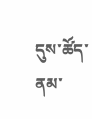དུས་ཚོད་ནམ་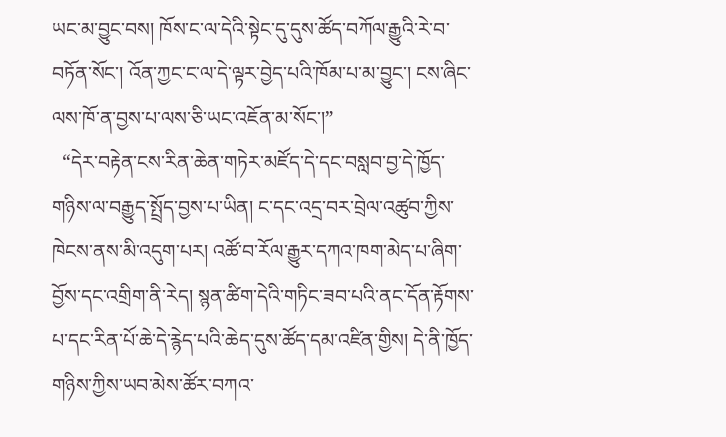ཡང་མ་བྱུང་བས། ཁོས་ང་ལ་དེའི་སྟེང་དུ་དུས་ཚོད་བཀོལ་རྒྱུའི་རེ་བ་བཏོན་སོང་། འོན་ཀྱང་ང་ལ་དེ་ལྟར་བྱེད་པའི་ཁོམ་པ་མ་བྱུང་། ངས་ཞིང་ལས་ཁོ་ན་བྱས་པ་ལས་ཅི་ཡང་འཇོན་མ་སོང་།”
  “དེར་བརྟེན་ངས་རིན་ཆེན་གཏེར་མཛོད་དེ་དང་བསླབ་བྱ་དེ་ཁྱོད་གཉིས་ལ་བརྒྱུད་སྤྲོད་བྱས་པ་ཡིན། ང་དང་འདྲ་བར་བྲེལ་འཚུབ་ཀྱིས་ཁེངས་ནས་མི་འདུག་པར། འཚོ་བ་རོལ་རྒྱུར་དཀའ་ཁག་མེད་པ་ཞིག་བྱོས་དང་འགྲིག་ནི་རེད། སྙན་ཚིག་དེའི་གཏིང་ཟབ་པའི་ནང་དོན་རྟོགས་པ་དང་རིན་པོ་ཆེ་དེ་རྙེད་པའི་ཆེད་དུས་ཚོད་དམ་འཛིན་གྱིས། དེ་ནི་ཁྱོད་གཉིས་ཀྱིས་ཡབ་མེས་ཚོར་བཀའ་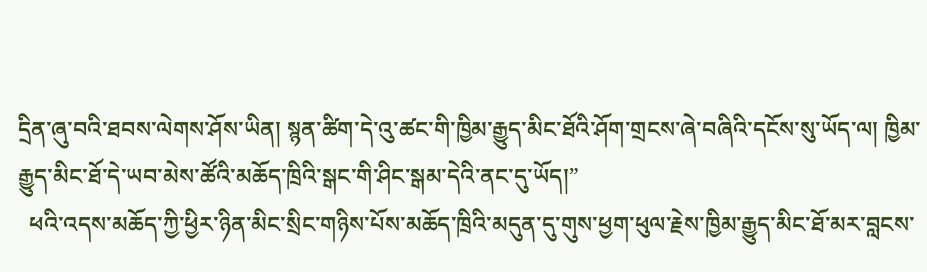དྲིན་ཞུ་བའི་ཐབས་ལེགས་ཤོས་ཡིན། སྙན་ཚིག་དེ་འུ་ཚང་གི་ཁྱིམ་རྒྱུད་མིང་ཐོའི་ཤོག་གྲངས་ཞེ་བཞིའི་དངོས་སུ་ཡོད་ལ། ཁྱིམ་རྒྱུད་མིང་ཐོ་དེ་ཡབ་མེས་ཚོའི་མཆོད་ཁྲིའི་སྒང་གི་ཤིང་སྒམ་དེའི་ནང་དུ་ཡོད།”
  ཕའི་འདས་མཆོད་ཀྱི་ཕྱིར་ཉིན་མིང་སྲིང་གཉིས་པོས་མཆོད་ཁྲིའི་མདུན་དུ་གུས་ཕྱག་ཕུལ་རྗེས་ཁྱིམ་རྒྱུད་མིང་ཐོ་མར་བླངས་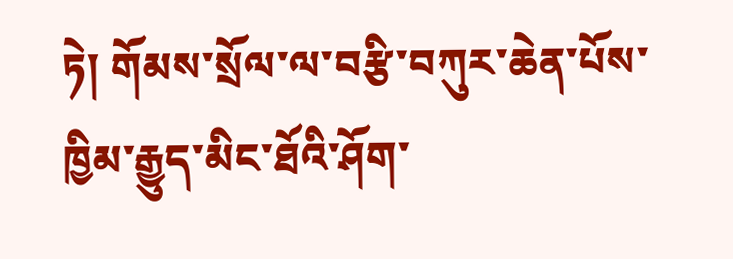ཏེ། གོམས་སྲོལ་ལ་བརྩི་བཀུར་ཆེན་པོས་ཁྱིམ་རྒྱུད་མིང་ཐོའི་ཤོག་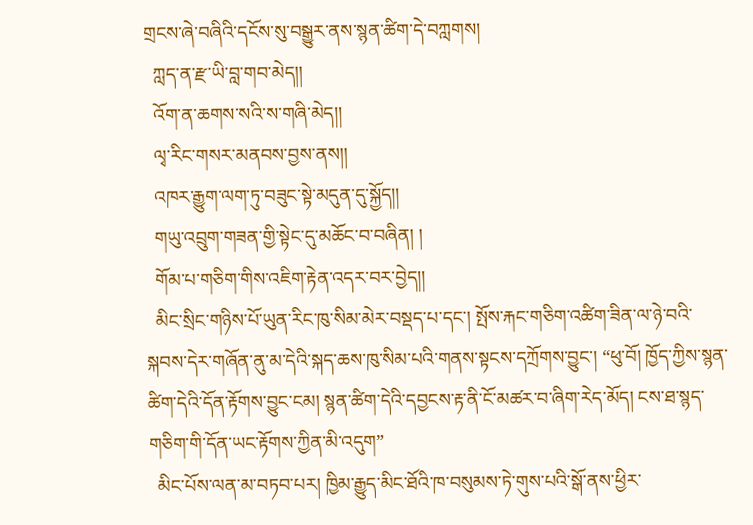གྲངས་ཞེ་བཞིའི་དངོས་སུ་བསྒྱུར་ནས་སྙན་ཚིག་དེ་བཀླགས།
  ཀླད་ན་རྫ་ཡི་བླ་གབ་མེད།།
  འོག་ན་ཆགས་སའི་ས་གཞི་མེད།།
  ལྭ་རིང་གསར་མནབས་བྱས་ནས།།
  འཁར་རྒྱུག་ལག་ཏུ་བཟུང་སྟེ་མདུན་དུ་སྐྱོད།།
  གཡུ་འབྲུག་གཟན་གྱི་སྟེང་དུ་མཆོང་བ་བཞིན། །
  གོམ་པ་གཅིག་གིས་འཇིག་རྟེན་འདར་བར་བྱེད།།
  མིང་སྲིང་གཉིས་པོ་ཡུན་རིང་ཁུ་སིམ་མེར་བསྡད་པ་དང་། སྤོས་རྐང་གཅིག་འཚིག་ཟིན་ལ་ཉེ་བའི་སྐབས་དེར་གཞོན་ནུ་མ་དེའི་སྐད་ཆས་ཁུ་སིམ་པའི་གནས་སྟངས་དཀྲོགས་བྱུང་། “ཕུ་བོ། ཁྱོད་ཀྱིས་སྙན་ཚིག་དེའི་དོན་རྟོགས་བྱུང་ངམ། སྙན་ཚིག་དེའི་དབྱངས་རྟ་ནི་ངོ་མཚར་བ་ཞིག་རེད་མོད། ངས་ཐ་སྙད་གཅིག་གི་དོན་ཡང་རྟོགས་ཀྱིན་མི་འདུག”
  མིང་པོས་ལན་མ་བཏབ་པར། ཁྱིམ་རྒྱུད་མིང་ཐོའི་ཁ་བསུམས་ཏེ་གུས་པའི་སྒོ་ནས་ཕྱིར་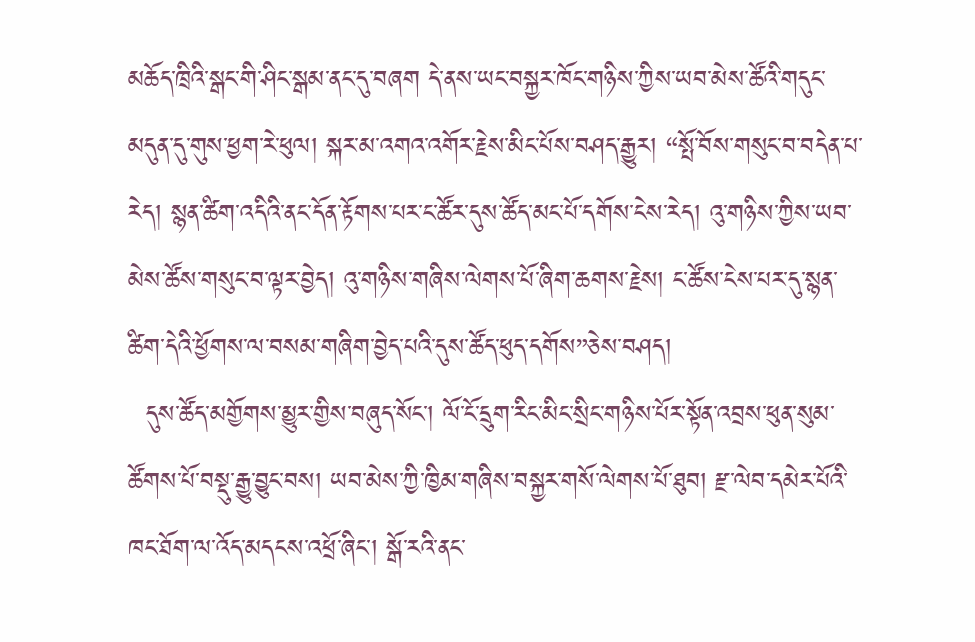མཆོད་ཁྲིའི་སྒང་གི་ཤིང་སྒམ་ནང་དུ་བཞག དེ་ནས་ཡང་བསྐྱར་ཁོང་གཉིས་ཀྱིས་ཡབ་མེས་ཚོའི་གདུང་མདུན་དུ་གུས་ཕྱག་རེ་ཕུལ། སྐར་མ་འགའ་འགོར་རྗེས་མིང་པོས་བཤད་རྒྱུར། “སྤོ་བོས་གསུང་བ་བདེན་པ་རེད། སྙན་ཚིག་འདིའི་ནང་དོན་རྟོགས་པར་ང་ཚོར་དུས་ཚོད་མང་པོ་དགོས་ངེས་རེད། འུ་གཉིས་ཀྱིས་ཡབ་མེས་ཚོས་གསུང་བ་ལྟར་བྱེད། འུ་གཉིས་གཞིས་ལེགས་པོ་ཞིག་ཆགས་རྗེས། ང་ཚོས་ངེས་པར་དུ་སྙན་ཚིག་དེའི་ཕྱོགས་ལ་བསམ་གཞིག་བྱེད་པའི་དུས་ཚོད་ཕུད་དགོས”ཅེས་བཤད།
  དུས་ཚོད་མགྱོགས་མྱུར་གྱིས་བཞུད་སོང་། ལོ་ངོ་དྲུག་རིང་མིང་སྲིང་གཉིས་པོར་སྟོན་འབྲས་ཕུན་སུམ་ཚོགས་པོ་བསྡུ་རྒྱུ་བྱུང་བས། ཡབ་མེས་ཀྱི་ཁྱིམ་གཞིས་བསྐྱར་གསོ་ལེགས་པོ་ཐུབ། རྫ་ལེབ་དམེར་པོའི་ཁང་ཐོག་ལ་འོད་མདངས་འཕྲོ་ཞིང་། སྒོ་རའི་ནང་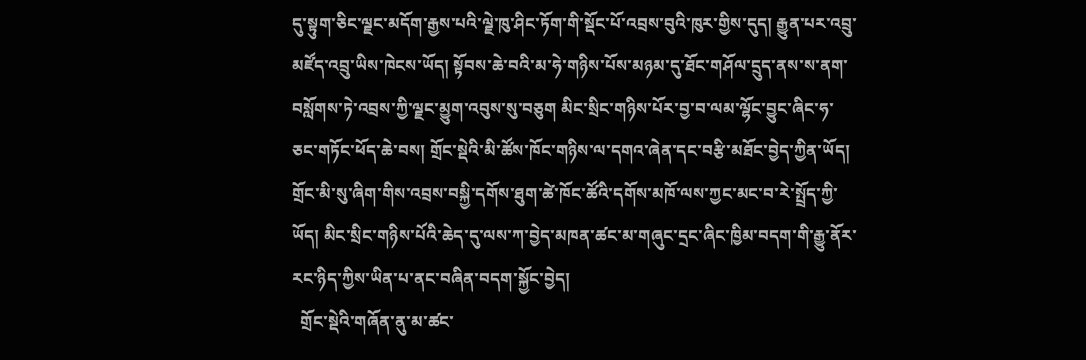དུ་སྟུག་ཅིང་ལྗང་མདོག་རྒྱས་པའི་ལྗེ་ཁུ་ཤིང་ཏོག་གི་སྡོང་པོ་འབྲས་བུའི་ཁུར་གྱིས་དུད། རྒྱུན་པར་འབྲུ་མཛོད་འབྲུ་ཡིས་ཁེངས་ཡོད། སྟོབས་ཆེ་བའི་མ་ཧེ་གཉིས་པོས་མཉམ་དུ་ཐོང་གཤོལ་དྲུད་ནས་ས་ནག་བསློགས་ཏེ་འབྲས་ཀྱི་ལྗང་མྱུག་འབུས་སུ་བཅུག མིང་སྲིང་གཉིས་པོར་བྱ་བ་ལམ་ལྷོང་བྱུང་ཞིང་ཧ་ཅང་གཏོང་ཕོད་ཆེ་བས། གྲོང་སྡེའི་མི་ཚོས་ཁོང་གཉིས་ལ་དགའ་ཞེན་དང་བརྩི་མཐོང་བྱེད་ཀྱིན་ཡོད། གྲོང་མི་སུ་ཞིག་གིས་འབྲས་བསྐྱི་དགོས་ཐུག་ཚེ་ཁོང་ཚོའི་དགོས་མཁོ་ལས་ཀྱང་མང་བ་རེ་སྤྲོད་ཀྱི་ཡོད། མིང་སྲིང་གཉིས་པོའི་ཆེད་དུ་ལས་ཀ་བྱེད་མཁན་ཚང་མ་གཞུང་དྲང་ཞིང་ཁྱིམ་བདག་གི་རྒྱུ་ནོར་རང་ཉིད་ཀྱིས་ཡིན་པ་ནང་བཞིན་བདག་སྐྱོང་བྱེད།
  གྲོང་སྡེའི་གཞོན་ནུ་མ་ཚང་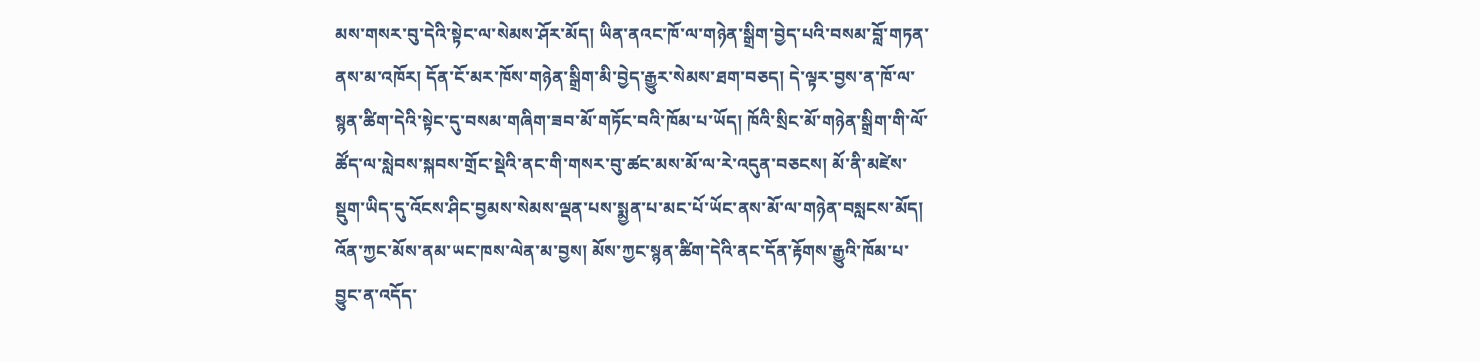མས་གསར་བུ་དེའི་སྟེང་ལ་སེམས་ཤོར་མོད། ཡིན་ནའང་ཁོ་ལ་གཉེན་སྒྲིག་བྱེད་པའི་བསམ་བློ་གཏན་ནས་མ་འཁོར། དོན་ངོ་མར་ཁོས་གཉེན་སྒྲིག་མི་བྱེད་རྒྱུར་སེམས་ཐག་བཅད། དེ་ལྟར་བྱས་ན་ཁོ་ལ་སྙན་ཚིག་དེའི་སྟེང་དུ་བསམ་གཞིག་ཟབ་མོ་གཏོང་བའི་ཁོམ་པ་ཡོད། ཁོའི་སྲིང་མོ་གཉེན་སྒྲིག་གི་ལོ་ཚོད་ལ་སླེབས་སྐབས་གྲོང་སྡེའི་ནང་གི་གསར་བུ་ཚང་མས་མོ་ལ་རེ་འདུན་བཅངས། མོ་ནི་མཛེས་སྡུག་ཡིད་དུ་འོངས་ཤིང་བྱམས་སེམས་ལྡན་པས་སྨྱན་པ་མང་པོ་ཡོང་ནས་མོ་ལ་གཉེན་བསླངས་མོད། འོན་ཀྱང་མོས་ནམ་ཡང་ཁས་ལེན་མ་བྱས། མོས་ཀྱང་སྙན་ཚིག་དེའི་ནང་དོན་རྟོགས་རྒྱུའི་ཁོམ་པ་བྱུང་ན་འདོད་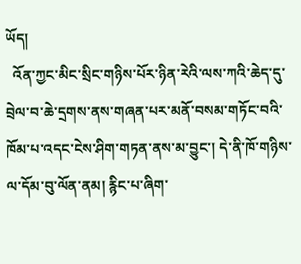ཡོད།
  འོན་ཀྱང་མིང་སྲིང་གཉིས་པོར་ཉིན་རེའི་ལས་ཀའི་ཆེད་དུ་བྲེལ་བ་ཆེ་དྲགས་ནས་གཞན་པར་མནོ་བསམ་གཏོང་བའི་ཁོམ་པ་འདང་ངེས་ཤིག་གཏན་ནས་མ་བྱུང་། དེ་ནི་ཁོ་གཉིས་ལ་དོམ་བུ་ལོན་ནམ། རྙིང་པ་ཞིག་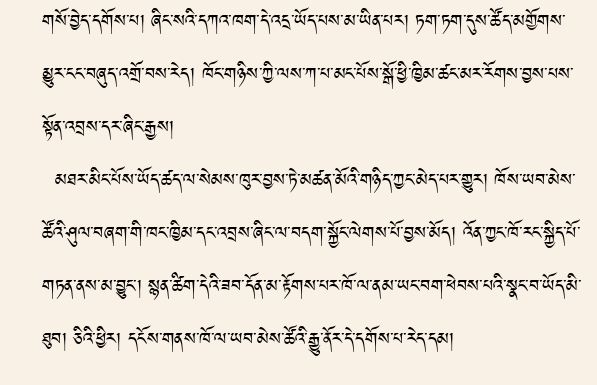གསོ་བྱེད་དགོས་པ། ཞིང་སའི་དཀའ་ཁག་དེ་འདྲ་ཡོད་པས་མ་ཡིན་པར། ཏག་ཏག་དུས་ཚོད་མགྱོགས་མྱུར་ངང་བཞུད་འགྲོ་བས་རེད། ཁོང་གཉིས་ཀྱི་ལས་ཀ་པ་མང་པོས་སྒོ་ཕྱི་ཁྱིམ་ཚང་མར་རོགས་བྱས་པས་སྟོན་འབྲས་དར་ཞིང་རྒྱས།
  མཐར་མིང་པོས་ཡོད་ཚད་ལ་སེམས་ཁུར་བྱས་ཏེ་མཚན་མོའི་གཉིད་ཀྱང་མེད་པར་གྱུར། ཁོས་ཡབ་མེས་ཚོའི་ཤུལ་བཞག་གི་ཁང་ཁྱིམ་དང་འབྲས་ཞིང་ལ་བདག་སྐྱོང་ལེགས་པོ་བྱས་མོད། འོན་ཀྱང་ཁོ་རང་སྐྱིད་པོ་གཏན་ནས་མ་བྱུང་། སྙན་ཚིག་དེའི་ཟབ་དོན་མ་རྟོགས་པར་ཁོ་ལ་ནམ་ཡང་བག་ཕེབས་པའི་སྣང་བ་ཡོད་མི་ཐུབ། ཅིའི་ཕྱིར། དངོས་གནས་ཁོ་ལ་ཡབ་མེས་ཚོའི་རྒྱུ་ནོར་དེ་དགོས་པ་རེད་དམ།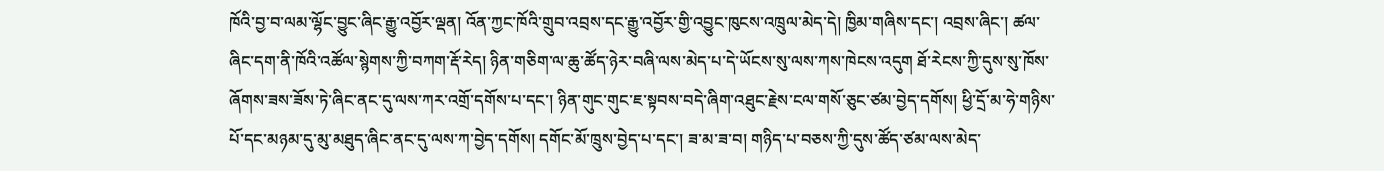ཁོའི་བྱ་བ་ལམ་ལྷོང་བྱུང་ཞིང་རྒྱུ་འབྱོར་ལྡན། འོན་ཀྱང་ཁོའི་གྲུབ་འབྲས་དང་རྒྱུ་འབྱོར་གྱི་འབྱུང་ཁུངས་འཁྲུལ་མེད་དེ། ཁྱིམ་གཞིས་དང་། འབྲས་ཞིང་། ཚལ་ཞིང་དག་ནི་ཁོའི་འཚོལ་སྙེགས་ཀྱི་བཀག་རྡོ་རེད། ཉིན་གཅིག་ལ་ཆུ་ཚོད་ཉེར་བཞི་ལས་མེད་པ་དེ་ཡོངས་སུ་ལས་ཀས་ཁེངས་འདུག ཐོ་རེངས་ཀྱི་དུས་སུ་ཁོས་ཞོགས་ཟས་ཟོས་ཏེ་ཞིང་ནང་དུ་ལས་ཀར་འགྲོ་དགོས་པ་དང་། ཉིན་གུང་གུང་ཇ་སྟབས་བདེ་ཞིག་འཐུང་རྗེས་ངལ་གསོ་ཅུང་ཙམ་བྱེད་དགོས། ཕྱི་དྲོ་མ་ཧེ་གཉིས་པོ་དང་མཉམ་དུ་མུ་མཐུད་ཞིང་ནང་དུ་ལས་ཀ་བྱེད་དགོས། དགོང་མོ་ཁྲུས་བྱེད་པ་དང་། ཟ་མ་ཟ་བ། གཉིད་པ་བཅས་ཀྱི་དུས་ཚོད་ཙམ་ལས་མེད་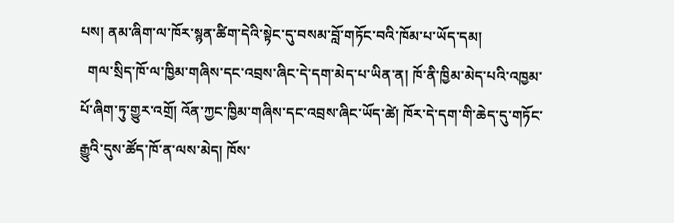པས། ནམ་ཞིག་ལ་ཁོར་སྙན་ཚིག་དེའི་སྟེང་དུ་བསམ་བློ་གཏོང་བའི་ཁོམ་པ་ཡོད་དམ།
  གལ་སྲིད་ཁོ་ལ་ཁྱིམ་གཞིས་དང་འབྲས་ཞིང་དེ་དག་མེད་པ་ཡིན་ན། ཁོ་ནི་ཁྱིམ་མེད་པའི་འཁྱམ་པོ་ཞིག་ཏུ་གྱུར་འགྲོ། འོན་ཀྱང་ཁྱིམ་གཞིས་དང་འབྲས་ཞིང་ཡོད་ཚེ། ཁོར་དེ་དག་གི་ཆེད་དུ་གཏོང་རྒྱུའི་དུས་ཚོད་ཁོ་ན་ལས་མེད། ཁོས་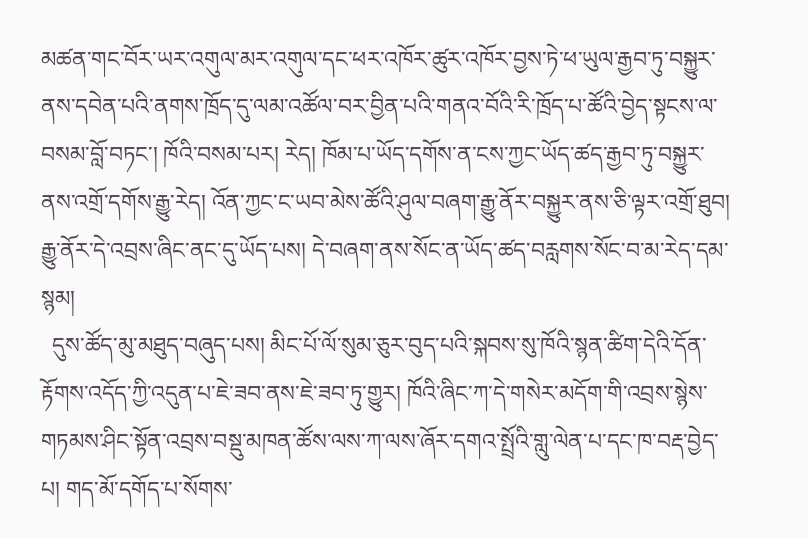མཚན་གང་བོར་ཡར་འགུལ་མར་འགུལ་དང་ཕར་འཁོར་ཚུར་འཁོར་བྱས་ཏེ་ཕ་ཡུལ་རྒྱབ་ཏུ་བསྐྱུར་ནས་དབེན་པའི་ནགས་ཁྲོད་དུ་ལམ་འཚོལ་བར་བྱིན་པའི་གནའ་བོའི་རི་ཁྲོད་པ་ཚོའི་བྱེད་སྟངས་ལ་བསམ་བློ་བཏང་། ཁོའི་བསམ་པར། རེད། ཁོམ་པ་ཡོད་དགོས་ན་ངས་ཀྱང་ཡོད་ཚད་རྒྱབ་ཏུ་བསྐྱུར་ནས་འགྲོ་དགོས་རྒྱུ་རེད། འོན་ཀྱང་ང་ཡབ་མེས་ཚོའི་ཤུལ་བཞག་རྒྱུ་ནོར་བསྐྱུར་ནས་ཅི་ལྟར་འགྲོ་ཐུབ། རྒྱུ་ནོར་དེ་འབྲས་ཞིང་ནང་དུ་ཡོད་པས། དེ་བཞག་ནས་སོང་ན་ཡོད་ཚད་བརླགས་སོང་བ་མ་རེད་དམ་སྙམ།
  དུས་ཚོད་མུ་མཐུད་བཞུད་པས། མིང་པོ་ལོ་སུམ་ཅུར་བུད་པའི་སྐབས་སུ་ཁོའི་སྙན་ཚིག་དེའི་དོན་རྟོགས་འདོད་ཀྱི་འདུན་པ་ཇེ་ཟབ་ནས་ཇེ་ཟབ་ཏུ་གྱུར། ཁོའི་ཞིང་ཀ་དེ་གསེར་མདོག་གི་འབྲས་སྙེས་གཏམས་ཤིང་སྟོན་འབྲས་བསྡུ་མཁན་ཚོས་ལས་ཀ་ལས་ཞོར་དགའ་སྤྲོའི་གླུ་ལེན་པ་དང་ཁ་བརྡ་བྱེད་པ། གད་མོ་དགོད་པ་སོགས་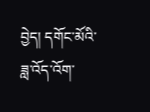བྱེད། དགོང་མོའི་ཟླ་འོད་འོག་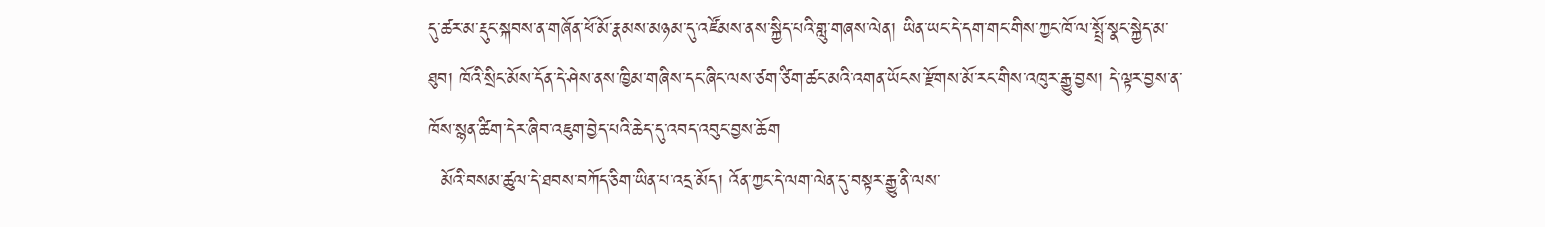དུ་ཚར་མ་རྡུང་སྐབས་ན་གཞོན་ཕོ་མོ་རྣམས་མཉམ་དུ་འཛོམས་ནས་སྐྱིད་པའི་གླུ་གཞས་ལེན། ཡིན་ཡང་དེ་དག་གང་གིས་ཀྱང་ཁོ་ལ་སྤྲོ་སྣང་སྐྱེད་མ་ཐུབ། ཁོའི་སྲིང་མོས་དོན་དེ་ཤེས་ནས་ཁྱིམ་གཞིས་དང་ཞིང་ལས་ཙག་ཙིག་ཚང་མའི་འགན་ཡོངས་རྫོགས་མོ་རང་གིས་འཁུར་རྒྱུ་བྱས། དེ་ལྟར་བྱས་ན་ཁོས་སྙན་ཚིག་དེར་ཞིབ་འཇུག་བྱེད་པའི་ཆེད་དུ་འབད་འབུང་བྱས་ཆོག
  མོའི་བསམ་ཚུལ་དེ་ཐབས་བཀོད་ཅིག་ཡིན་པ་འདྲ་མོད། འོན་ཀྱང་དེ་ལག་ལེན་དུ་བསྟར་རྒྱུ་ནི་ལས་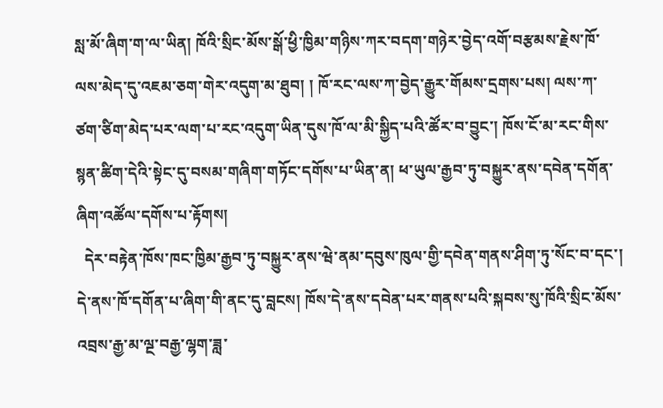སླ་མོ་ཞིག་ག་ལ་ཡིན། ཁོའི་སྲིང་མོས་སྒོ་ཕྱི་ཁྱིམ་གཉིས་ཀར་བདག་གཉེར་བྱེད་འགོ་བརྩམས་རྗེས་ཁོ་ལས་མེད་དུ་འཇམ་ཅག་གེར་འདུག་མ་ཐུབ། ། ཁོ་རང་ལས་ཀ་བྱེད་རྒྱུར་གོམས་དྲགས་པས། ལས་ཀ་ཙག་ཙིག་མེད་པར་ལག་པ་རང་འདུག་ཡིན་དུས་ཁོ་ལ་མི་སྐྱིད་པའི་ཚོར་བ་བྱུང་། ཁོས་ངོ་མ་རང་གིས་སྙན་ཚིག་དེའི་སྟེང་དུ་བསམ་གཞིག་གཏོང་དགོས་པ་ཡིན་ན། ཕ་ཡུལ་རྒྱབ་ཏུ་བསྐྱུར་ནས་དབེན་དགོན་ཞིག་འཚོལ་དགོས་པ་རྟོགས།
  དེར་བརྟེན་ཁོས་ཁང་ཁྱིམ་རྒྱབ་ཏུ་བསྐྱུར་ནས་ཝེ་ནམ་དབུས་ཁུལ་གྱི་དབེན་གནས་ཤིག་ཏུ་སོང་བ་དང་། དེ་ནས་ཁོ་དགོན་པ་ཞིག་གི་ནང་དུ་བླངས། ཁོས་དེ་ནས་དབེན་པར་གནས་པའི་སྐབས་སུ་ཁོའི་སྲིང་མོས་འབྲས་རྒྱ་མ་ལྔ་བརྒྱ་ལྷག་ཟླ་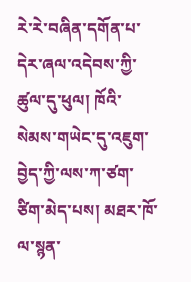རེ་རེ་བཞིན་དགོན་པ་དེར་ཞལ་འདེབས་ཀྱི་ཚུལ་དུ་ཕུལ། ཁོའི་སེམས་གཡེང་དུ་འཇུག་བྱེད་ཀྱི་ལས་ཀ་ཙག་ཙིག་མེད་པས། མཐར་ཁོ་ལ་སྙན་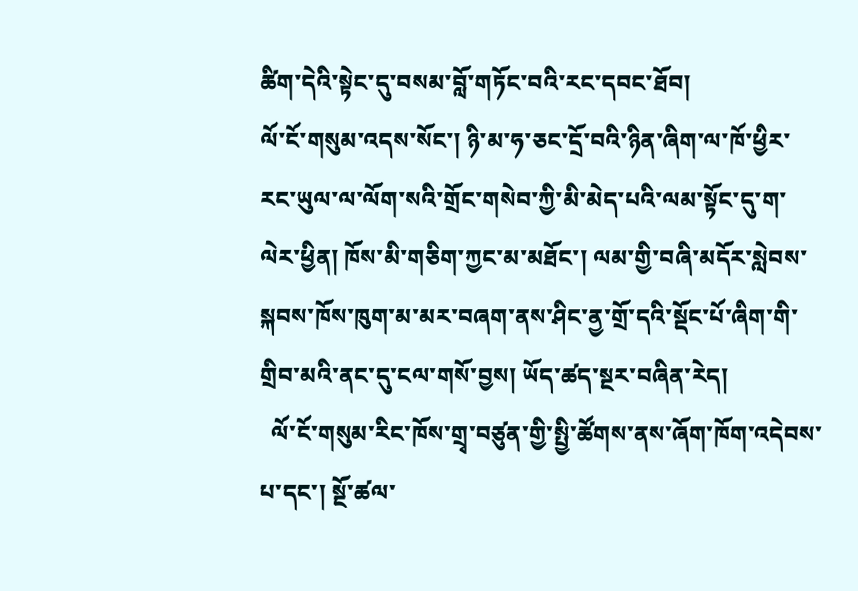ཚིག་དེའི་སྟེང་དུ་བསམ་བློ་གཏོང་བའི་རང་དབང་ཐོབ།
ལོ་ངོ་གསུམ་འདས་སོང་། ཉི་མ་ཧ་ཅང་དྲོ་བའི་ཉིན་ཞིག་ལ་ཁོ་ཕྱིར་རང་ཡུལ་ལ་ལོག་སའི་གྲོང་གསེབ་ཀྱི་མི་མེད་པའི་ལམ་སྟོང་དུ་ག་ལེར་ཕྱིན། ཁོས་མི་གཅིག་ཀྱང་མ་མཐོང་། ལམ་གྱི་བཞི་མདོར་སླེབས་སྐབས་ཁོས་ཁུག་མ་མར་བཞག་ནས་ཤིང་ནྱ་གྲོ་དའི་སྡོང་པོ་ཞིག་གི་གྲིབ་མའི་ནང་དུ་ངལ་གསོ་བྱས། ཡོད་ཚད་སྔར་བཞིན་རེད།
  ལོ་ངོ་གསུམ་རིང་ཁོས་གྲྭ་བཙུན་གྱི་སྤྱི་ཚོགས་ནས་ཞོག་ཁོག་འདེབས་པ་དང་། སྔོ་ཚལ་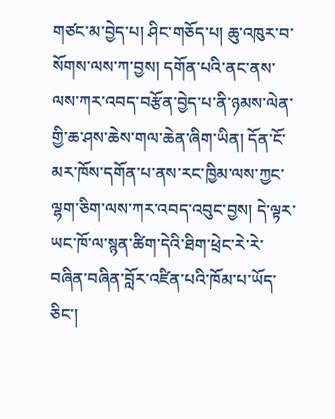གཙང་མ་བྱེད་པ། ཤིང་གཅོད་པ། ཆུ་འཁུར་བ་སོགས་ལས་ཀ་བྱས། དགོན་པའི་ནང་ནས་ལས་ཀར་འབད་བརྩོན་བྱེད་པ་ནི་ཉམས་ལེན་གྱི་ཆ་ཤས་ཆེས་གལ་ཆེན་ཞིག་ཡིན། དོན་ངོ་མར་ཁོས་དགོན་པ་ནས་རང་ཁྱིམ་ལས་ཀྱང་ལྷག་ཅིག་ལས་ཀར་འབད་འབུང་བྱས། དེ་ལྟར་ཡང་ཁོ་ལ་སྙན་ཚིག་དེའི་ཐིག་ཕྲེང་རེ་རེ་བཞིན་བཞིན་བློར་འཛིན་པའི་ཁོམ་པ་ཡོད་ཅིང་།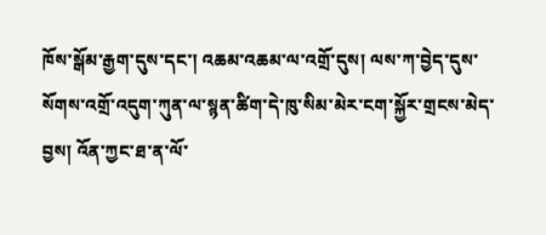ཁོས་སྒོམ་རྒྱག་དུས་དང་། འཆམ་འཆམ་ལ་འགྲོ་དུས། ལས་ཀ་བྱེད་དུས་སོགས་འགྲོ་འདུག་ཀུན་ལ་སྙན་ཚིག་དེ་ཁུ་སིམ་མེར་ངག་སྐྱོར་གྲངས་མེད་བྱས། འོན་ཀྱང་ཐ་ན་ལོ་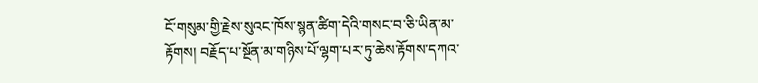ངོ་གསུམ་གྱི་རྗེས་སུའང་ཁོས་སྙན་ཚིག་དེའི་གསང་བ་ཅི་ཡིན་མ་རྟོགས། བརྗོད་པ་སྔོན་མ་གཉིས་པོ་ལྷག་པར་ཏུ་ཆེས་རྟོགས་དཀའ་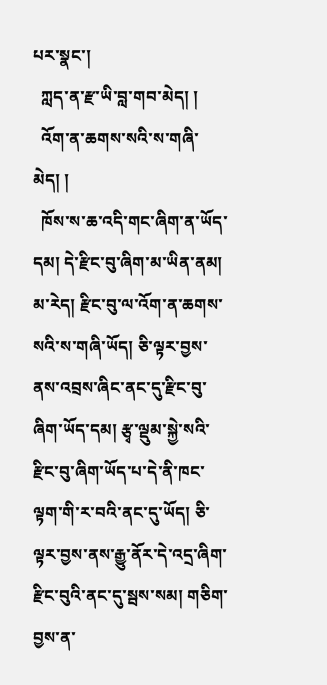པར་སྣང་།
  ཀླད་ན་རྫ་ཡི་བླ་གབ་མེད། །
  འོག་ན་ཆགས་སའི་ས་གཞི་མེད། །
  ཁོས་ས་ཆ་འདི་གང་ཞིག་ན་ཡོད་དམ། དེ་རྫིང་བུ་ཞིག་མ་ཡིན་ནམ། མ་རེད། རྫིང་བུ་ལ་འོག་ན་ཆགས་སའི་ས་གཞི་ཡོད། ཅི་ལྟར་བྱས་ནས་འབྲས་ཞིང་ནང་དུ་རྫིང་བུ་ཞིག་ཡོད་དམ། རྩྭ་ལྡུམ་སྐྱེ་སའི་རྫིང་བུ་ཞིག་ཡོད་པ་དེ་ནི་ཁང་ལྟག་གི་ར་བའི་ནང་དུ་ཡོད། ཅི་ལྟར་བྱས་ནས་རྒྱུ་ནོར་དེ་འདྲ་ཞིག་རྫིང་བུའི་ནང་དུ་སྦས་སམ། གཅིག་བྱས་ན་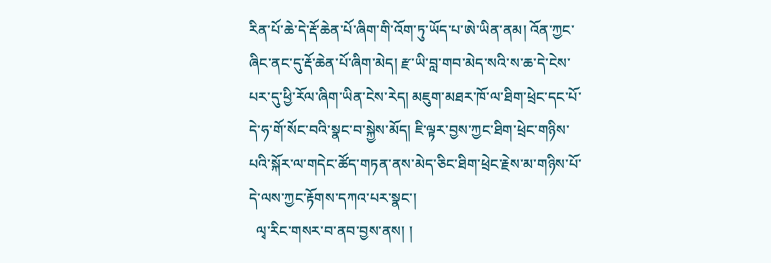རིན་པོ་ཆེ་དེ་རྡོ་ཆེན་པོ་ཞིག་གི་འོག་ཏུ་ཡོད་པ་ཨེ་ཡིན་ནམ། འོན་ཀྱང་ཞིང་ནང་དུ་རྡོ་ཆེན་པོ་ཞིག་མེད། རྫ་ཡི་བླ་གབ་མེད་སའི་ས་ཆ་དེ་ངེས་པར་དུ་ཕྱི་རོལ་ཞིག་ཡིན་ངེས་རེད། མཇུག་མཐར་ཁོ་ལ་ཐིག་ཕྲེང་དང་པོ་དེ་ཧ་གོ་སོང་བའི་སྣང་བ་སྐྱེས་མོད། ཇི་ལྟར་བྱས་ཀྱང་ཐིག་ཕྲེང་གཉིས་པའི་སྐོར་ལ་གདེང་ཚོད་གཏན་ནས་མེད་ཅིང་ཐིག་ཕྲེང་རྗེས་མ་གཉིས་པོ་དེ་ལས་ཀྱང་རྟོགས་དཀའ་པར་སྣང་།
  ལྭ་རིང་གསར་བ་ནབ་བྱས་ནས། །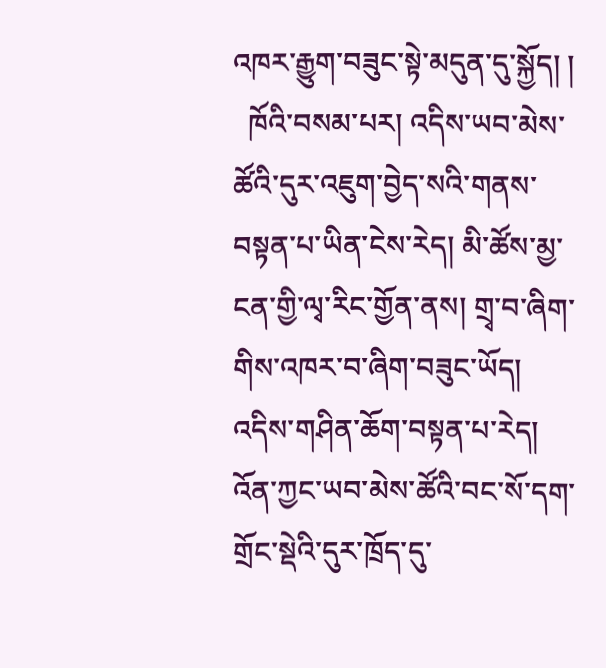འཁར་རྒྱུག་བཟུང་སྟེ་མདུན་དུ་སྐྱོད། །
  ཁོའི་བསམ་པར། འདིས་ཡབ་མེས་ཚོའི་དུར་འཇུག་བྱེད་སའི་གནས་བསྟན་པ་ཡིན་ངེས་རེད། མི་ཚོས་མྱ་ངན་གྱི་ལྭ་རིང་གྱོན་ནས། གྲྭ་བ་ཞིག་གིས་འཁར་བ་ཞིག་བཟུང་ཡོད། འདིས་གཤིན་ཆོག་བསྟན་པ་རེད། འོན་ཀྱང་ཡབ་མེས་ཚོའི་བང་སོ་དག་གྲོང་སྡེའི་དུར་ཁྲོད་དུ་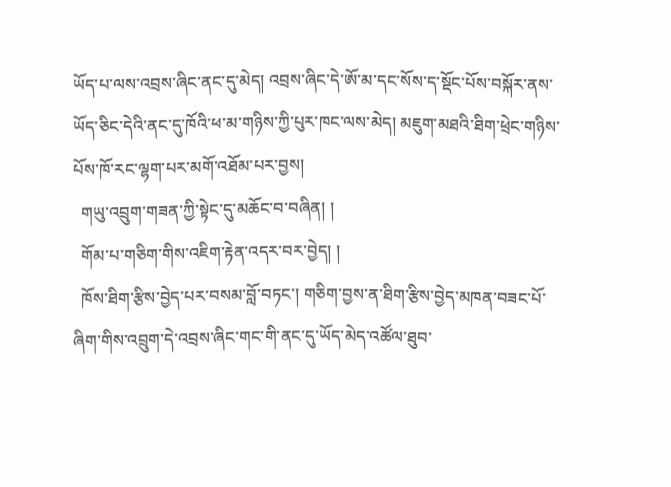ཡོད་པ་ལས་འབྲས་ཞིང་ནང་དུ་མེད། འབྲས་ཞིང་དེ་ཨོ་མ་དང་སོས་ད་སྡོང་པོས་བསྐོར་ནས་ཡོད་ཅིང་དེའི་ནང་དུ་ཁོའི་ཕ་མ་གཉིས་ཀྱི་པུར་ཁང་ལས་མེད། མཇུག་མཐའི་ཐིག་ཕྲེང་གཉིས་པོས་ཁོ་རང་ལྷག་པར་མགོ་འཐོམ་པར་བྱས།
  གཡུ་འབྲུག་གཟན་ཀྱི་སྟེང་དུ་མཆོང་བ་བཞིན། །
  གོམ་པ་གཅིག་གིས་འཇིག་རྟེན་འདར་བར་བྱེད། །
  ཁོས་ཐིག་རྩིས་བྱེད་པར་བསམ་བློ་བཏང་། གཅིག་བྱས་ན་ཐིག་རྩིས་བྱེད་མཁན་བཟང་པོ་ཞིག་གིས་འབྲུག་དེ་འབྲས་ཞིང་གང་གི་ནང་དུ་ཡོད་མེད་འཚོལ་ཐུབ་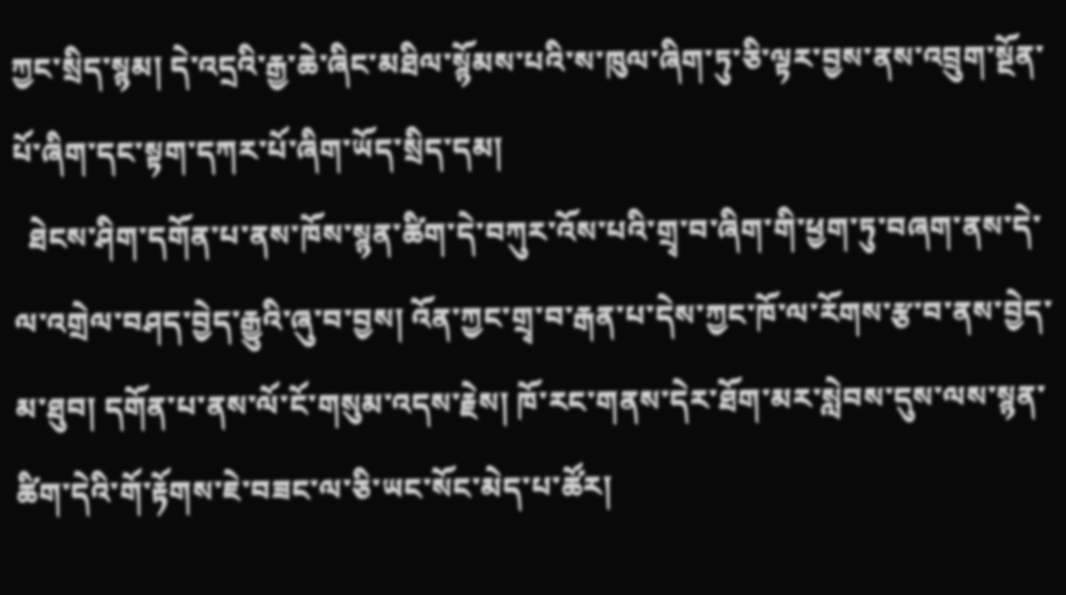ཀྱང་སྲིད་སྙམ། དེ་འདྲའི་རྒྱ་ཆེ་ཞིང་མཐིལ་སྙོམས་པའི་ས་ཁུལ་ཞིག་ཏུ་ཅི་ལྟར་བྱས་ནས་འབྲུག་སྔོན་པོ་ཞིག་དང་སྟག་དཀར་པོ་ཞིག་ཡོད་སྲིད་དམ།
  ཐེངས་ཤིག་དགོན་པ་ནས་ཁོས་སྙན་ཚིག་དེ་བཀུར་འོས་པའི་གྲྭ་བ་ཞིག་གི་ཕྱག་ཏུ་བཞག་ནས་དེ་ལ་འགྲེལ་བཤད་བྱེད་རྒྱུའི་ཞུ་བ་བྱས། འོན་ཀྱང་གྲྭ་བ་རྒན་པ་དེས་ཀྱང་ཁོ་ལ་རོགས་རྩ་བ་ནས་བྱེད་མ་ཐུབ། དགོན་པ་ནས་ལོ་ངོ་གསུམ་འདས་རྗེས། ཁོ་རང་གནས་དེར་ཐོག་མར་སླེབས་དུས་ལས་སྙན་ཚིག་དེའི་གོ་རྟོགས་ཇེ་བཟང་ལ་ཅི་ཡང་སོང་མེད་པ་ཚོར།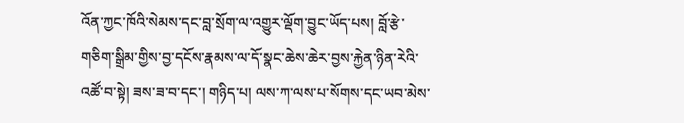འོན་ཀྱང་ཁོའི་སེམས་དང་བླ་སྲོག་ལ་འགྱུར་ལྡོག་བྱུང་ཡོད་པས། བློ་རྩེ་གཅིག་སྒྲིམ་གྱིས་བྱ་དངོས་རྣམས་ལ་དོ་སྣང་ཆེས་ཆེར་བྱས་རྐྱེན་ཉིན་རེའི་འཚོ་བ་སྟེ། ཟས་ཟ་བ་དང་། གཉིད་པ། ལས་ཀ་ལས་པ་སོགས་དང་ཡབ་མེས་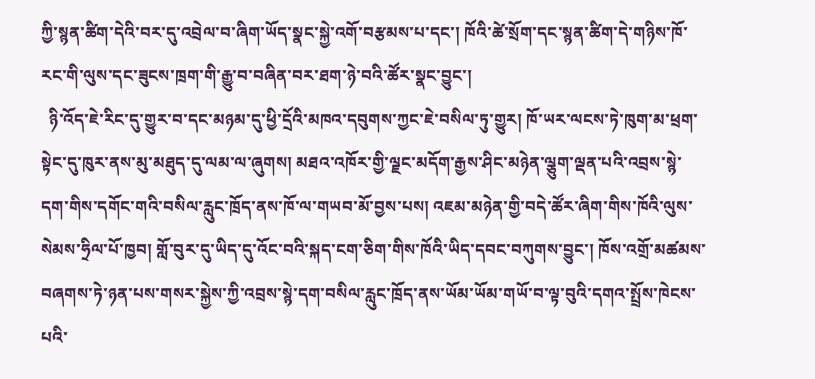ཀྱི་སྙན་ཚིག་དེའི་བར་དུ་འབྲེལ་བ་ཞིག་ཡོད་སྣང་སྐྱེ་འགོ་བརྩམས་པ་དང་། ཁོའི་ཚེ་སྲོག་དང་སྙན་ཚིག་དེ་གཉིས་ཁོ་རང་གི་ལུས་དང་ཟུངས་ཁྲག་གི་རྒྱུ་བ་བཞིན་བར་ཐག་ཉེ་བའི་ཚོར་སྣང་བྱུང་།
  ཉི་འོད་ཇེ་རིང་དུ་གྱུར་བ་དང་མཉམ་དུ་ཕྱི་དྲོའི་མཁའ་དབུགས་ཀྱང་ཇེ་བསིལ་ཏུ་གྱུར། ཁོ་ཡར་ལངས་ཏེ་ཁུག་མ་ཕྲག་སྟེང་དུ་ཁུར་ནས་མུ་མཐུད་དུ་ལམ་ལ་ཞུགས། མཐའ་འཁོར་གྱི་ལྗང་མདོག་རྒྱས་ཤིང་མཉེན་ལྕུག་ལྡན་པའི་འབྲས་སྙེ་དག་གིས་དགོང་གའི་བསིལ་རླུང་ཁྲོད་ནས་ཁོ་ལ་གཡབ་མོ་བྱས་པས། འཇམ་མཉེན་གྱི་བདེ་ཚོར་ཞིག་གིས་ཁོའི་ལུས་སེམས་ཧྲིལ་པོ་ཁྱབ། གློ་བུར་དུ་ཡིད་དུ་འོང་བའི་སྐད་ངག་ཅིག་གིས་ཁོའི་ཡིད་དབང་བཀུགས་བྱུང་། ཁོས་འགྲོ་མཚམས་བཞགས་ཏེ་ཉན་པས་གསར་སྐྱེས་ཀྱི་འབྲས་སྙེ་དག་བསིལ་རླུང་ཁྲོད་ནས་ཡོམ་ཡོམ་གཡོ་བ་ལྟ་བུའི་དགའ་སྤྲོས་ཁེངས་པའི་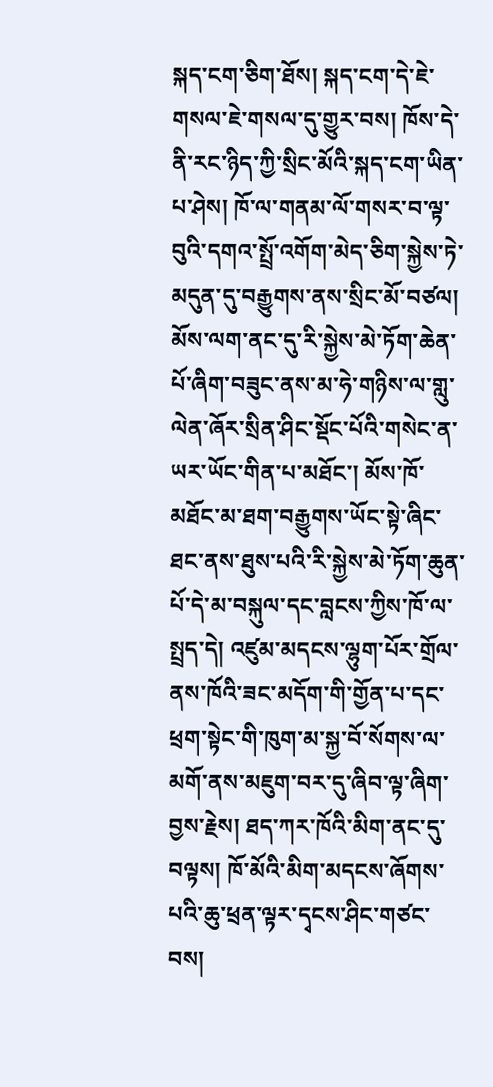སྐད་ངག་ཅིག་ཐོས། སྐད་ངག་དེ་ཇེ་གསལ་ཇེ་གསལ་དུ་གྱུར་བས། ཁོས་དེ་ནི་རང་ཉིད་ཀྱི་སྲིང་མོའི་སྐད་ངག་ཡིན་པ་ཤེས། ཁོ་ལ་གནམ་ལོ་གསར་བ་ལྟ་བུའི་དགའ་སྤྲོ་འགོག་མེད་ཅིག་སྐྱེས་ཏེ་མདུན་དུ་བརྒྱུགས་ནས་སྲིང་མོ་བཙལ། མོས་ལག་ནང་དུ་རི་སྐྱེས་མེ་ཏོག་ཆེན་པོ་ཞིག་བཟུང་ནས་མ་ཧེ་གཉིས་ལ་གླུ་ལེན་ཞོར་སྲིན་ཤིང་སྡོང་པོའི་གསེང་ན་ཡར་ཡོང་གིན་པ་མཐོང་། མོས་ཁོ་མཐོང་མ་ཐག་བརྒྱུགས་ཡོང་སྟེ་ཞིང་ཐང་ནས་ཐུས་པའི་རི་སྐྱེས་མེ་ཏོག་ཆུན་པོ་དེ་མ་བསྐུལ་དང་བླངས་ཀྱིས་ཁོ་ལ་སྤྲད་དེ། འཛུམ་མདངས་ལྷུག་པོར་གྲོལ་ནས་ཁོའི་ཟང་མདོག་གི་གྱོན་པ་དང་ཕྲག་སྟེང་གི་ཁུག་མ་སྐྱ་བོ་སོགས་ལ་མགོ་ནས་མཇུག་བར་དུ་ཞིབ་ལྟ་ཞིག་བྱས་རྗེས། ཐད་ཀར་ཁོའི་མིག་ནང་དུ་བལྟས། ཁོ་མོའི་མིག་མདངས་ཞོགས་པའི་ཆུ་ཕྲན་ལྟར་དྭངས་ཤིང་གཙང་བས།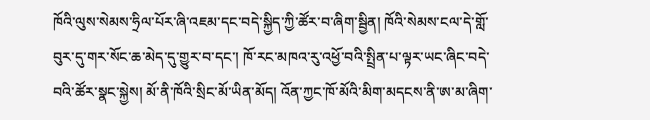ཁོའི་ལུས་སེམས་ཧྲིལ་པོར་ཞི་འཇམ་དང་བདེ་སྐྱིད་ཀྱི་ཚོར་བ་ཞིག་སྦྱིན། ཁོའི་སེམས་ངལ་དེ་གློ་བུར་དུ་གར་སོང་ཆ་མེད་དུ་གྱུར་བ་དང་། ཁོ་རང་མཁའ་རུ་འཕྱོ་བའི་སྤྲིན་པ་ལྟར་ཡང་ཞིང་བདེ་བའི་ཚོར་སྣང་སྐྱེས། མོ་ནི་ཁོའི་སྲིང་མོ་ཡིན་མོད། འོན་ཀྱང་ཁོ་མོའི་མིག་མདངས་ནི་ཨ་མ་ཞིག་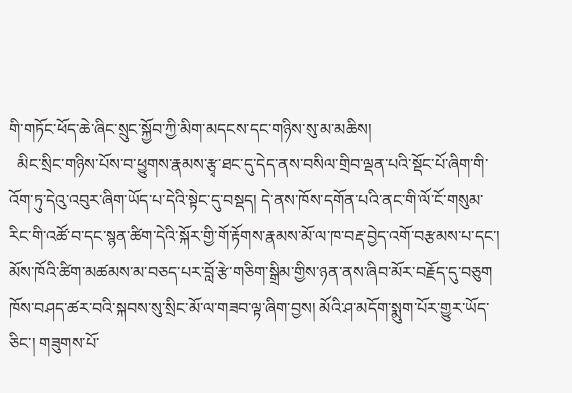གི་གཏོང་ཕོད་ཆེ་ཞིང་སྲུང་སྐྱོབ་ཀྱི་མིག་མདངས་དང་གཉིས་སུ་མ་མཆིས།
  མིང་སྲིང་གཉིས་པོས་བ་ཕྱུགས་རྣམས་རྩྭ་ཐང་དུ་དེད་ནས་བསིལ་གྲིབ་ལྡན་པའི་སྡོང་པོ་ཞིག་གི་འོག་ཏུ་དེའུ་འབུར་ཞིག་ཡོད་པ་དེའི་སྟེང་དུ་བསྡད། དེ་ནས་ཁོས་དགོན་པའི་ནང་གི་ལོ་ངོ་གསུམ་རིང་གི་འཚོ་བ་དང་སྙན་ཚིག་དེའི་སྐོར་གྱི་གོ་རྟོགས་རྣམས་མོ་ལ་ཁ་བརྡ་བྱེད་འགོ་བརྩམས་པ་དང་། མོས་ཁོའི་ཚིག་མཚམས་མ་བཅད་པར་བློ་རྩེ་གཅིག་སྒྲིམ་གྱིས་ཉན་ནས་ཞིབ་མོར་བརྗོད་དུ་བཅུག ཁོས་བཤད་ཚར་བའི་སྐབས་སུ་སྲིང་མོ་ལ་གཟབ་ལྟ་ཞིག་བྱས། མོའི་ཤ་མདོག་སྨུག་པོར་གྱུར་ཡོད་ཅིང་། གཟུགས་པོ་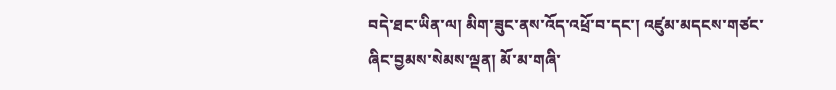བདེ་ཐང་ཡིན་ལ། མིག་ཟུང་ནས་འོད་འཕྲོ་བ་དང་། འཛུམ་མདངས་གཙང་ཞིང་བྱམས་སེམས་ལྡན། མོ་མ་གཞི་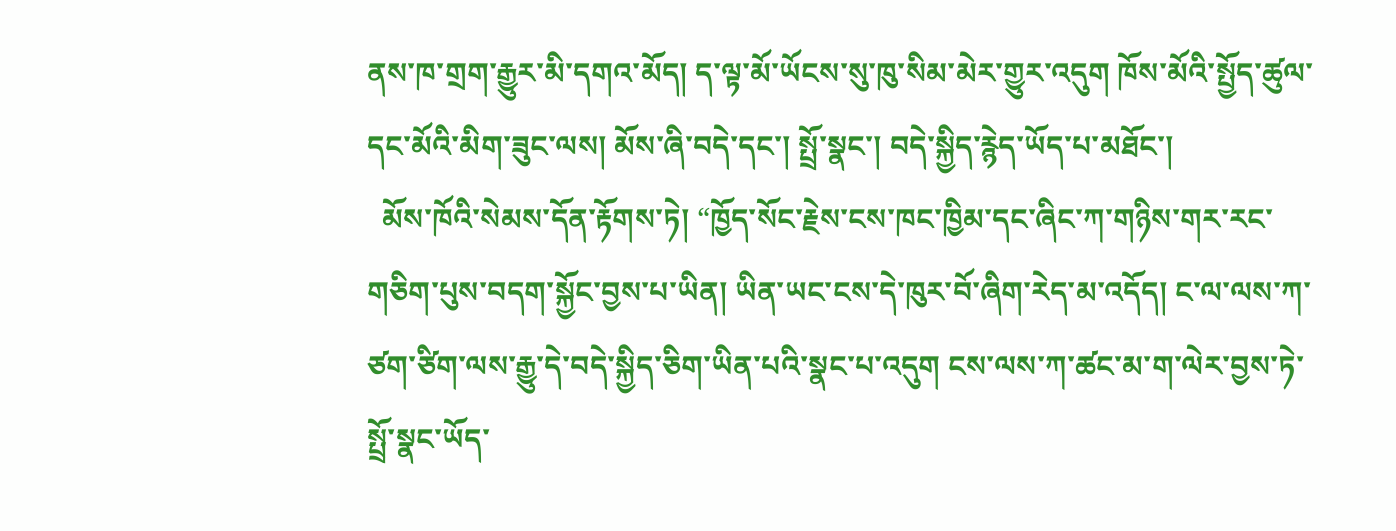ནས་ཁ་གྲག་རྒྱུར་མི་དགའ་མོད། ད་ལྟ་མོ་ཡོངས་སུ་ཁུ་སིམ་མེར་གྱུར་འདུག ཁོས་མོའི་སྤྱོད་ཚུལ་དང་མོའི་མིག་ཟུང་ལས། མོས་ཞི་བདེ་དང་། སྤྲོ་སྣང་། བདེ་སྐྱིད་རྙེད་ཡོད་པ་མཐོང་།
  མོས་ཁོའི་སེམས་དོན་རྟོགས་ཏེ། “ཁྱོད་སོང་རྗེས་ངས་ཁང་ཁྱིམ་དང་ཞིང་ཀ་གཉིས་གར་རང་གཅིག་པུས་བདག་སྐྱོང་བྱས་པ་ཡིན། ཡིན་ཡང་ངས་དེ་ཁུར་བོ་ཞིག་རེད་མ་འདོད། ང་ལ་ལས་ཀ་ཙག་ཙིག་ལས་རྒྱུ་དེ་བདེ་སྐྱིད་ཅིག་ཡིན་པའི་སྣང་པ་འདུག ངས་ལས་ཀ་ཚང་མ་ག་ལེར་བྱས་ཏེ་སྤྲོ་སྣང་ཡོད་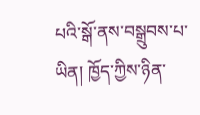པའི་སྒོ་ནས་བསྒྲུབས་པ་ཡིན། ཁྱོད་ཀྱིས་ཉིན་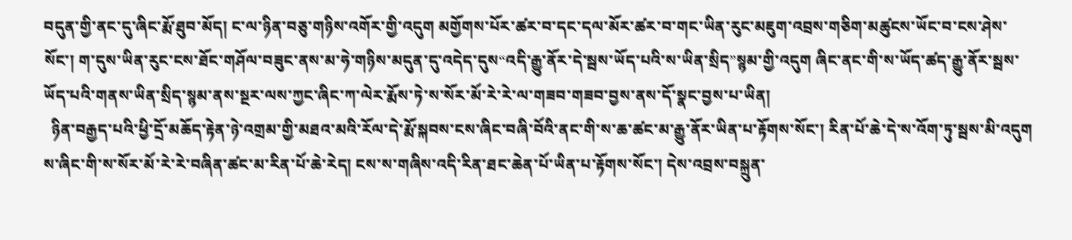བདུན་གྱི་ནང་དུ་ཞིང་རྨོ་ཐུབ་མོད། ང་ལ་ཉིན་བཅུ་གཉིས་འགོར་གྱི་འདུག མགྱོགས་པོར་ཚར་བ་དང་དལ་མོར་ཚར་བ་གང་ཡིན་རུང་མཇུག་འབྲས་གཅིག་མཚུངས་ཡོང་བ་ངས་ཤེས་སོང་། ག་དུས་ཡིན་རུང་ངས་ཐོང་གཤོལ་བཟུང་ནས་མ་ཧེ་གཉིས་མདུན་དུ་འདེད་དུས“འདི་རྒྱུ་ནོར་དེ་སྦས་ཡོད་པའི་ས་ཡིན་སྲིད”སྙམ་གྱི་འདུག ཞིང་ནང་གི་ས་ཡོད་ཚད་རྒྱུ་ནོར་སྦས་ཡོད་པའི་གནས་ཡིན་སྲིད་སྙམ་ནས་སྔར་ལས་ཀྱང་ཞིང་ཀ་ལེར་རྨོས་ཏེ་ས་སོར་མོ་རེ་རེ་ལ་གཟབ་གཟབ་བྱས་ནས་དོ་སྣང་བྱས་པ་ཡིན།
  ཉིན་བརྒྱད་པའི་ཕྱི་དྲོ་མཆོད་རྟེན་ཉེ་འགྲམ་གྱི་མཐའ་མའི་རོལ་དེ་རྨོ་སྐབས་ངས་ཞིང་བཞི་བོའི་ནང་གི་ས་ཆ་ཚང་མ་རྒྱུ་ནོར་ཡིན་པ་རྟོགས་སོང་། རིན་པོ་ཆེ་དེ་ས་འོག་ཏུ་སྦས་མི་འདུག ས་ཞིང་གི་ས་སོར་མོ་རེ་རེ་བཞིན་ཚང་མ་རིན་པོ་ཆེ་རེད། ངས་ས་གཞིས་འདི་རིན་ཐང་ཆེན་པོ་ཡིན་པ་རྟོགས་སོང་། དེས་འབྲས་བསྐྲུན་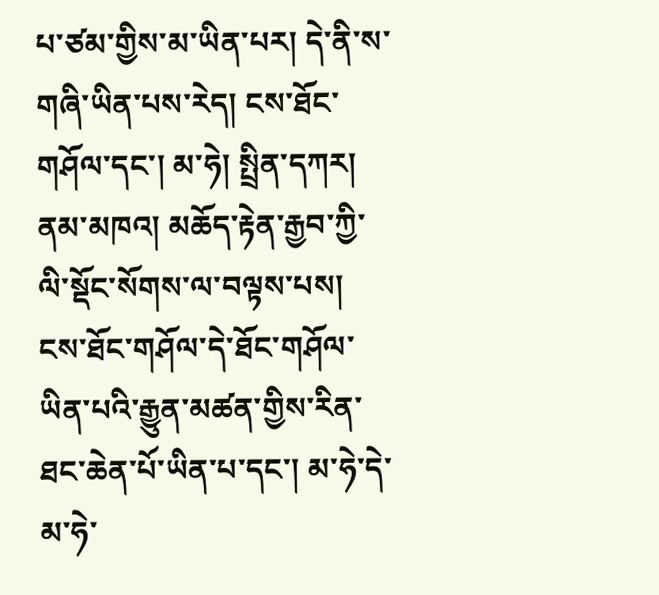པ་ཙམ་གྱིས་མ་ཡིན་པར། དེ་ནི་ས་གཞི་ཡིན་པས་རེད། ངས་ཐོང་གཤོལ་དང་། མ་ཧེ། སྤྲིན་དཀར། ནམ་མཁའ། མཆོད་རྟེན་རྒྱབ་ཀྱི་ལི་སྡོང་སོགས་ལ་བལྟས་པས། ངས་ཐོང་གཤོལ་དེ་ཐོང་གཤོལ་ཡིན་པའི་རྒྱུན་མཚན་གྱིས་རིན་ཐང་ཆེན་པོ་ཡིན་པ་དང་། མ་ཧེ་དེ་མ་ཧེ་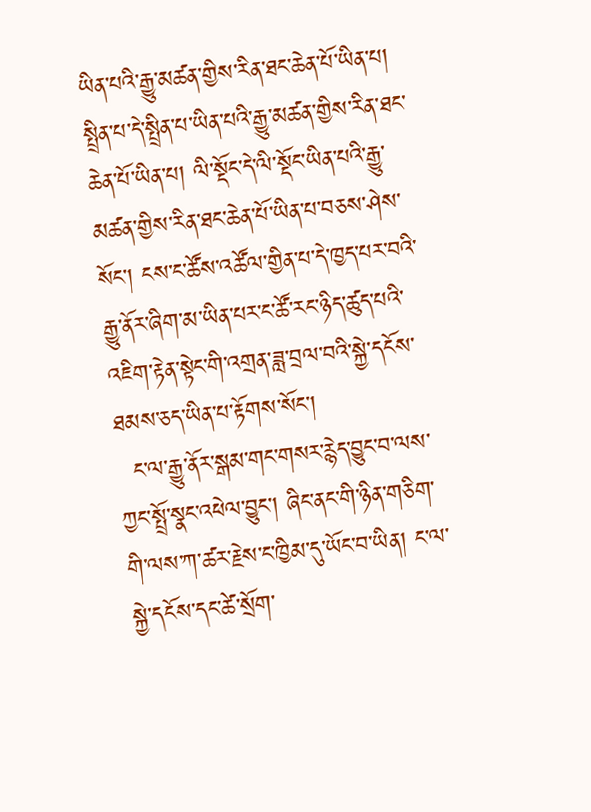ཡིན་པའི་རྒྱུ་མཚན་གྱིས་རིན་ཐང་ཆེན་པོ་ཡིན་པ། སྤྲིན་པ་དེ་སྤྲིན་པ་ཡིན་པའི་རྒྱུ་མཚན་གྱིས་རིན་ཐང་ཆེན་པོ་ཡིན་པ། ལི་སྡོང་དེ་ལི་སྡོང་ཡིན་པའི་རྒྱུ་མཚན་གྱིས་རིན་ཐང་ཆེན་པོ་ཡིན་པ་བཅས་ཤེས་སོང་། ངས་ང་ཚོས་འཚོལ་གྱིན་པ་དེ་ཁྱད་པར་བའི་རྒྱུ་ནོར་ཞིག་མ་ཡིན་པར་ང་ཚོ་རང་ཉིད་ཚུད་པའི་འཇིག་རྟེན་སྟེང་གི་འགྲན་ཟླ་བྲལ་བའི་སྐྱེ་དངོས་ཐམས་ཅད་ཡིན་པ་རྟོགས་སོང་།
  ང་ལ་རྒྱུ་ནོར་སྒམ་གང་གསར་རྙེད་བྱུང་བ་ལས་ཀྱང་སྤྲོ་སྣང་འཕེལ་བྱུང་། ཞིང་ནང་གི་ཉིན་གཅིག་གི་ལས་ཀ་ཚར་རྗེས་ང་ཁྱིམ་དུ་ཡོང་བ་ཡིན། ང་ལ་སྐྱེ་དངོས་དང་ཚེ་སྲོག་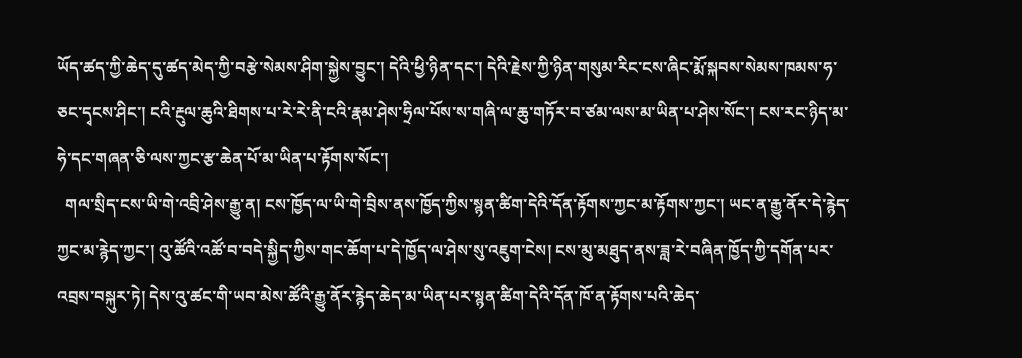ཡོད་ཚད་ཀྱི་ཆེད་དུ་ཚད་མེད་ཀྱི་བརྩེ་སེམས་ཤིག་སྐྱེས་བྱུང་། དེའི་ཕྱི་ཉིན་དང་། དེའི་རྗེས་ཀྱི་ཉིན་གསུམ་རིང་ངས་ཞིང་རྨོ་སྐབས་སེམས་ཁམས་ཧ་ཅང་དྭངས་ཤིང་། ངའི་རྔུལ་ཆུའི་ཐིགས་པ་རེ་རེ་ནི་ངའི་རྣམ་ཤེས་ཧྲིལ་པོས་ས་གཞི་ལ་ཆུ་གཏོར་བ་ཙམ་ལས་མ་ཡིན་པ་ཤེས་སོང་། ངས་རང་ཉིད་མ་ཧེ་དང་གཞན་ཅི་ལས་ཀྱང་རྩ་ཆེན་པོ་མ་ཡིན་པ་རྟོགས་སོང་།
  གལ་སྲིད་ངས་ཡི་གེ་འབྲི་ཤེས་རྒྱུ་ན། ངས་ཁྱོད་ལ་ཡི་གེ་བྲིས་ནས་ཁྱོད་ཀྱིས་སྙན་ཚིག་དེའི་དོན་རྟོགས་ཀྱང་མ་རྟོགས་ཀྱང་། ཡང་ན་རྒྱུ་ནོར་དེ་རྙེད་ཀྱང་མ་རྙེད་ཀྱང་། འུ་ཚོའི་འཚོ་བ་བདེ་སྐྱིད་ཀྱིས་གང་ཆོག་པ་དེ་ཁྱོད་ལ་ཤེས་སུ་འཇུག་ངེས། ངས་མུ་མཐུད་ནས་ཟླ་རེ་བཞིན་ཁྱོད་ཀྱི་དགོན་པར་འབྲས་བསྐུར་ཏེ། དེས་འུ་ཚང་གི་ཡབ་མེས་ཚོའི་རྒྱུ་ནོར་རྙེད་ཆེད་མ་ཡིན་པར་སྙན་ཚིག་དེའི་དོན་ཁོ་ན་རྟོགས་པའི་ཆེད་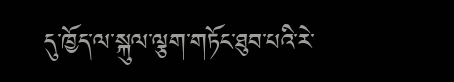དུ་ཁྱོད་ལ་སྐུལ་ལྕག་གཏོང་ཐུབ་པའི་རེ་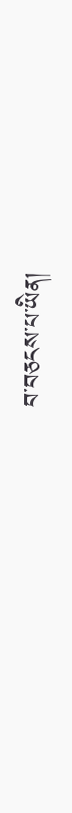བ་བཅངས་པ་ཡིན།